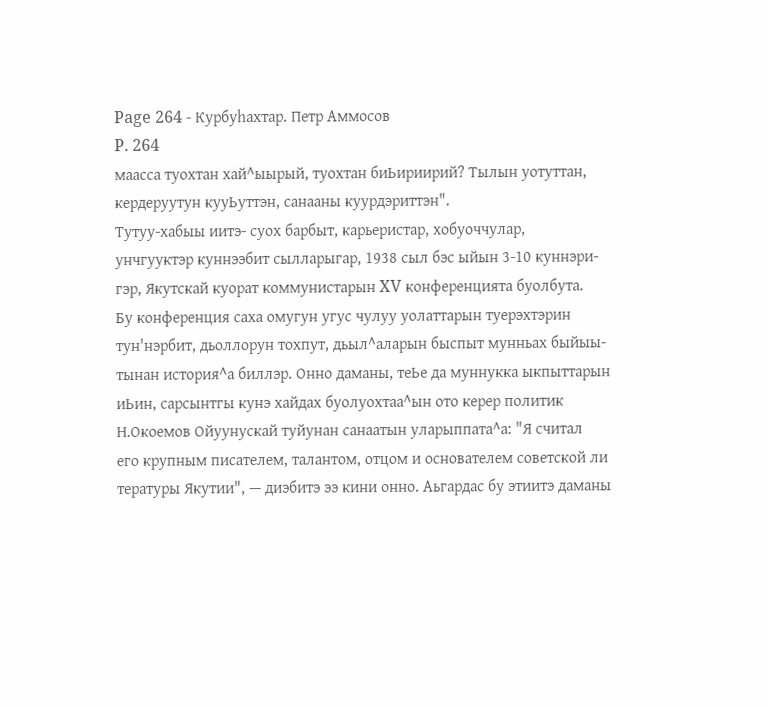Page 264 - Курбуһахтар. Петр Аммосов
P. 264
маасса туохтан хай^ыырый, туохтан биЬириирий? Тылын уотуттан,
кердеруутун кууЬуттэн, санааны куурдэриттэн".
Тутуу-хабыы иитэ- суох барбыт, карьеристар, хобуоччулар,
унчгууктэр куннээбит сылларыгар, 1938 сыл бэс ыйын 3-10 куннэри-
гэр, Якутскай куорат коммунистарын XV конференцията буолбута.
Бу конференция саха омугун угус чулуу уолаттарын туерэхтэрин
тун'нэрбит, дьоллорун тохпут, дьыл^аларын быспыт мунньах быйыы-
тынан история^а биллэр. Онно даманы, теЬе да муннукка ыкпыттарын
иЬин, сарсынтгы кунэ хайдах буолуохтаа^ын ото керер политик
Н.Окоемов Ойуунускай туйунан санаатын уларыппата^а: "Я считал
его крупным писателем, талантом, отцом и основателем советской ли
тературы Якутии", — диэбитэ ээ кини онно. Аьгардас бу этиитэ даманы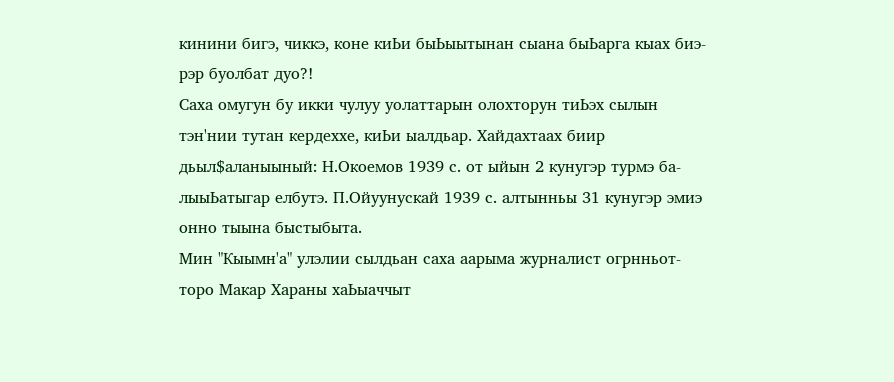кинини бигэ, чиккэ, коне киЬи быЬыытынан сыана быЬарга кыах биэ-
рэр буолбат дуо?!
Саха омугун бу икки чулуу уолаттарын олохторун тиЬэх сылын
тэн'нии тутан кердеххе, киЬи ыалдьар. Хайдахтаах биир
дьыл$аланыыный: Н.Окоемов 1939 с. от ыйын 2 кунугэр турмэ ба-
лыыЬатыгар елбутэ. П.Ойуунускай 1939 с. алтынньы 31 кунугэр эмиэ
онно тыына быстыбыта.
Мин "Кыымн'а" улэлии сылдьан саха аарыма журналист огрнньот-
торо Макар Хараны хаЬыаччыт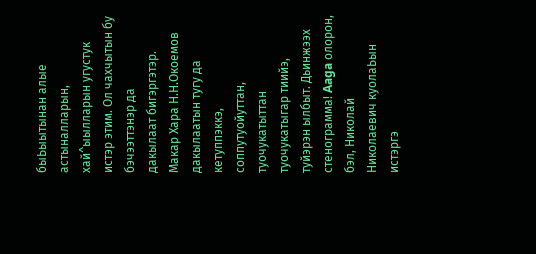быЬыытынан алые астыналларын,
хай^ыылларын угустук истэр этим. Ол чахчытын бу бэчээттэнэр да
дакылаат бигэргэтэр. Макар Хара Н.Н.Окоемов дакылаатын тугу да
кетуппэккэ, соппутуойуттан, туочукатыттан туочукатыгар тиийэ,
туйэрэн ылбыт. Дьинжээх стенограмма! Aaga олорон, бэл, Николай
Николаевич куолаЬын истэргэ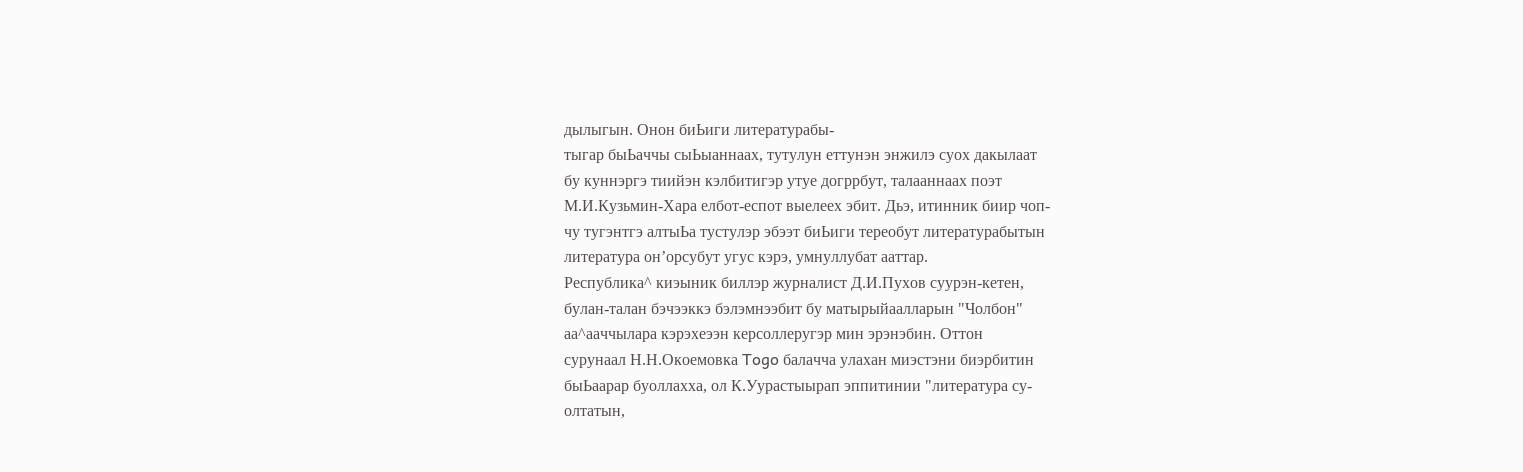дылыгын. Онон биЬиги литературабы-
тыгар быЬаччы сыЬыаннаах, тутулун еттунэн энжилэ суох дакылаат
бу куннэргэ тиийэн кэлбитигэр утуе догррбут, талааннаах поэт
М.И.Кузьмин-Хара елбот-еспот выелеех эбит. Дьэ, итинник биир чоп-
чу тугэнтгэ алтыЬа тустулэр эбээт биЬиги тереобут литературабытын
литература он’орсубут угус кэрэ, умнуллубат ааттар.
Республика^ киэыник биллэр журналист Д.И.Пухов суурэн-кетен,
булан-талан бэчээккэ бэлэмнээбит бу матырыйаалларын "Чолбон"
аа^ааччылара кэрэхеээн керсоллеругэр мин эрэнэбин. Оттон
сурунаал Н.Н.Окоемовка Togo балачча улахан миэстэни биэрбитин
быЬаарар буоллахха, ол К.Уурастыырап эппитинии "литература су-
олтатын,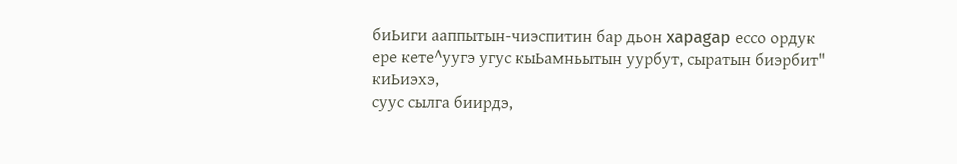биЬиги ааппытын-чиэспитин бар дьон xapagap ессо ордук
ере кете^уугэ угус кыЬамньытын уурбут, сыратын биэрбит" киЬиэхэ,
суус сылга биирдэ,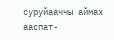суруйааччы аймах ааспат-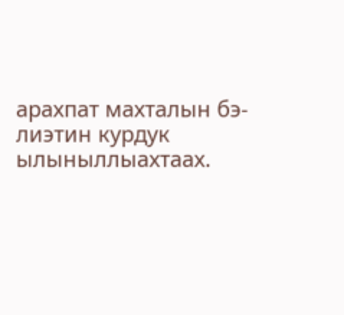арахпат махталын бэ-
лиэтин курдук ылыныллыахтаах.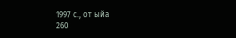1997 с., от ыйа
260